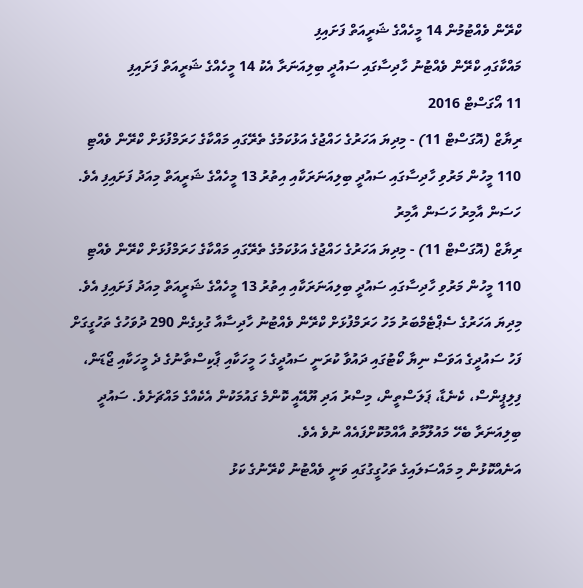ކްރޭން ވެއްޓުމުން 14 މީހެއްގެ ޝަރީއަތް ފަށައިފި
މައްކާގައި ކްރޭން ވެއްޓުނު ހާދިސާގައި ސައުދީ ބިލިއަނަރާ އެކު 14 މީހެއްގެ ޝަރީއަތް ފަށައިފި
11 އޯގަސްޓް 2016
ރިޔާޒް (އޮގަސްޓް 11) - މިދިޔަ އަހަރުގެ ހައްޖުގެ އަޅުކަމުގެ ތެރޭގައި މައްކާގެ ހަރަމްފުޅަށް ކްރޭން ވެއްޓި 110 މީހުން މަރުވި ހާދިސާގައި ސައުދީ ބިލިއަނަރަކާއި އިތުރު 13 މީހެއްގެ ޝަރީއަތް މިއަދު ފަށައިފި އެވެ.
ހަސަން އާމިރު ހަސަން އާމިރު
ރިޔާޒް (އޮގަސްޓް 11) - މިދިޔަ އަހަރުގެ ހައްޖުގެ އަޅުކަމުގެ ތެރޭގައި މައްކާގެ ހަރަމްފުޅަށް ކްރޭން ވެއްޓި 110 މީހުން މަރުވި ހާދިސާގައި ސައުދީ ބިލިއަނަރަކާއި އިތުރު 13 މީހެއްގެ ޝަރީއަތް މިއަދު ފަށައިފި އެވެ.
މިދިޔަ އަހަރުގެ ސެޕްޓެމްބަރު މަހު ހަރަމްފުޅަށް ކްރޭން ވެއްޓުނު ހާދިސާއާ ގުޅިގެން 290 ދުވަހުގެ ތަހުގީގަށް ފަހު ސައުދީގެ އަވަސް ނިޔާ ކޯޓުގައި ދައުވާ ކުރަނީ ސައުދީގެ ހަ މީހަކާއި ޕާކިސްތާނުގެ ދެ މީހަކާއި ޖޯޑަން، ފިލިޕީންސް، ކެނެޑާ، ޕަލަސްތީން، މިސްރު އަދި ޔޫއޭއީ ކޮންމެ ގައުމަކުން އެކެއްގެ މައްޗަށެވެ. ސައުދީ ބިލިއަނަރާ ބެހޭ މައުލޫމާތު އާއްމުކޮށްފައެއް ނުވެ އެވެ.
އަނެއްކޮޅުން މި މައްސަލައިގެ ތަހުގީގުގައި ވަނީ ވެއްޓުނު ކްރޭނުގެ ކަޅު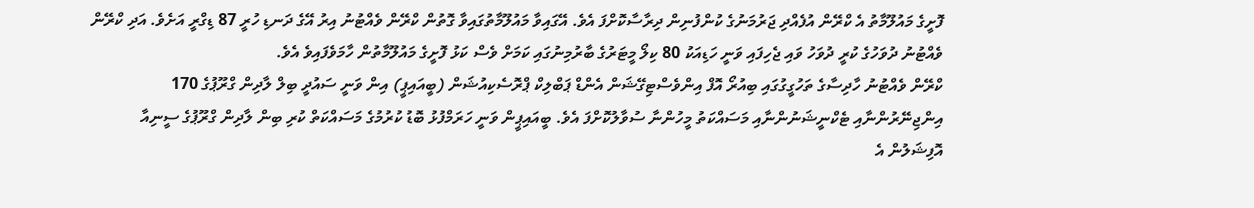ފޮށީގެ މައުލޫމާތު އެ ކްރޭން އުފެއްދި ޖަރުމަނުގެ ކުންފުނިން ދިރާސާކޮށްފަ އެވެ. އޭގައިވާ މައުލޫމާތުގައިވާ ގޮތުން ކްރޭން ވެއްޓުނު އިރު އޭގެ ދަނޑި ހުރީ 87 ޑިގްރީ އަށެވެ. އަދި ކްރޭން ވެއްޓުނު ދުވަހުގެ ކުރީ ދުވަހު ވައި ޖެހިފައި ވަނީ ހަޑިއަކު 80 ކިލޯ މީޓަރުގެ ބާރުމިނުގައި ކަމަށް ވެސް ކަޅު ފޮށީގެ މައުލޫމާތުން ހާމަވެފައިވެ އެވެ.
ކްރޭން ވެއްޓުނު ހާދިސާގެ ތަހުގީގުގައި ބިއުރޯ އޮފް އިންވެސްޓިގޭޝަން އެންޑް ޕަބްލިކް ޕްރޮސެކިއުޝަން (ބީއައިޕީ) އިން ވަނީ ސައުދީ ބިލް ލާދިން ގްރޫޕުގެ 170 އިންޖިނޭރުންނާއި ޓެކްނީޝަނުންނާއި މަސައްކަތު މީހުންނާ ސުވާލުކޮށްފަ އެވެ. ބީއައިޕީން ވަނީ ހަރަމްފުޅު ބޮޑު ކުރުމުގެ މަސައްކަތް ކުރި ބިން ލާދިން ގްރޫޕުގެ ސީނިއާ އޮފިޝަލުން އެ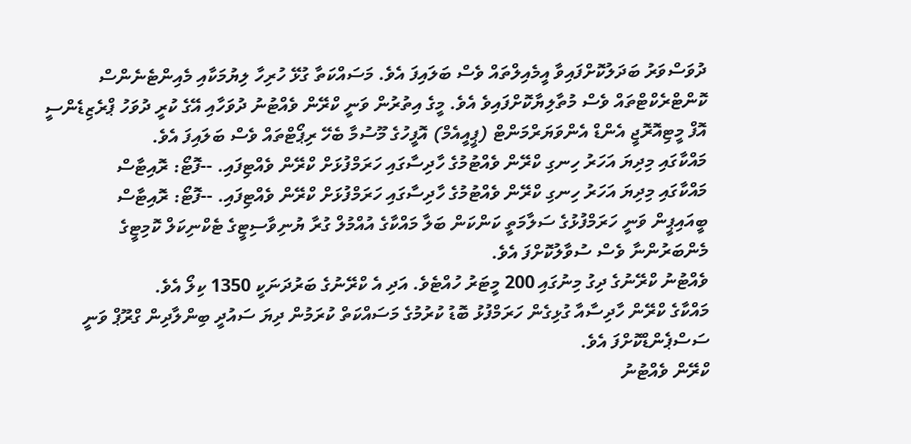ދުވަސްވަރު ބަދަލުކޮށްފައިވާ އީމެއިލްތައް ވެސް ބަލައިފަ އެވެ. މަސައްކަތާ ގުޅޭ ހުރިހާ ލިޔުމަކާއި މެއިންޓެނެންސް ކޮންޓްރެކްޓްތައް ވެސް މުތާލިޔާކޮށްފައިވެ އެވެ. މީގެ އިތުރުން ވަނީ ކްރޭން ވެއްޓުނު ދުވަހާއި އޭގެ ކުރީ ދުވަހު ޕްރެޒިޑެންސީ އޮފް މީޓިއޮރޮޖީ އެންޑް އެންވަޔަރްމަންޓް (ޕީއީއެމް) އޮފީހުގެ މޫސުމާ ބެހޭ ރިޕޯޓްތައް ވެސް ބަލައިފަ އެވެ.
މައްކާގައި މިދިޔަ އަހަރު ހިނގި ކްރޭން ވެއްޓުމުގެ ހާދިސާގައި ހަރަމްފުޅަށް ކްރޭން ވެއްޓިފައި. --ފޮޓޯ: ރޮއިޓާސް
މައްކާގައި މިދިޔަ އަހަރު ހިނގި ކްރޭން ވެއްޓުމުގެ ހާދިސާގައި ހަރަމްފުޅަށް ކްރޭން ވެއްޓިފައި. --ފޮޓޯ: ރޮއިޓާސް
ބީއައިޕީން ވަނީ ހަރަމްފުޅުގެ ސަލާމަތީ ކަންކަން ބަލާ މައްކާގެ އުއްމުލް ގުރާ ޔުނިވާސިޓީގެ ޓެކްނިކަލް ކޮމިޓީގެ މެންބަރުންނާ ވެސް ސުވާލުކޮށްފަ އެވެ.
ވެއްޓުނު ކްރޭނުގެ ދިގު މިނުގައި 200 މީޓަރު ހުއްޓެވެ. އަދި އެ ކްރޭނުގެ ބަރުދަނަކީ 1350 ކިލޯ އެވެ.
މައްކާގެ ކްރޭން ހާދިސާއާ ގުޅިގެން ހަރަމްފުޅު ބޮޑު ކުރުމުގެ މަސައްކަތް ކުރަމުން ދިޔަ ސައުދީ ބިންލާދިން ގްރޫޕް ވަނީ ސަސްޕެންޑްކޮށްފަ އެވެ.
ކްރޭން ވެއްޓުނު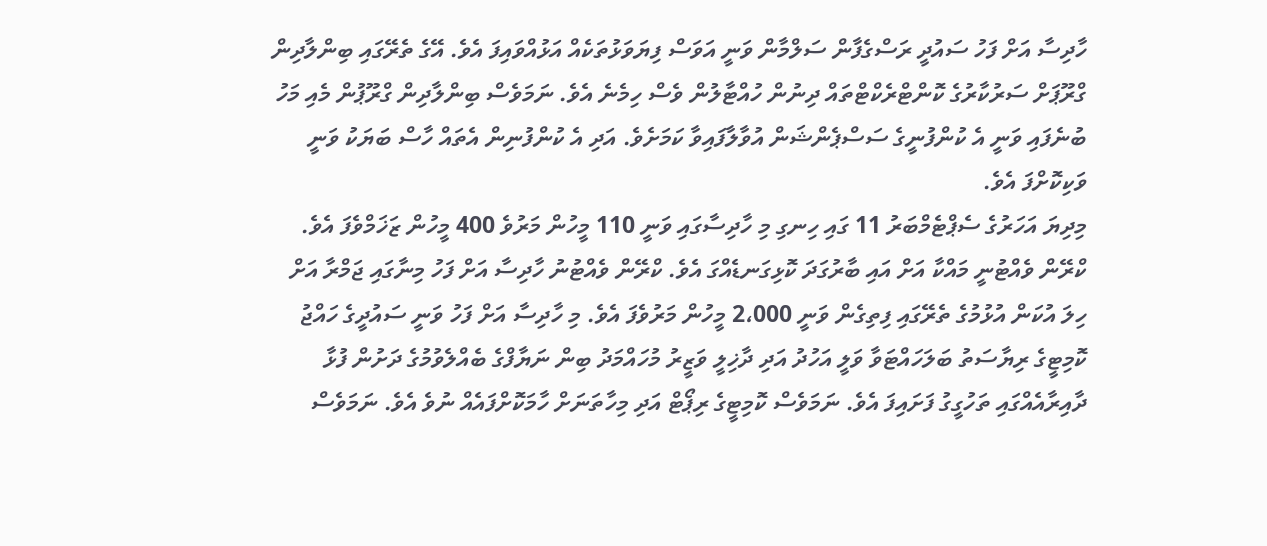ހާދިސާ އަށް ފަހު ސައުދީ ރަސްގެފާން ސަލްމާން ވަނީ އަވަސް ފިޔަވަޅުތަކެއް އަޅުއްވައިފަ އެވެ. އޭގެ ތެރޭގައި ބިންލާދިން ގްރޫޕަށް ސަރުކާރުގެ ކޮންޓްރެކްޓްތައް ދިނުން ހުއްޓާލުން ވެސް ހިމެނެ އެވެ. ނަމަވެސް ބިންލާދިން ގްރޫޕުން މެއި މަހު ބުނެފައި ވަނީ އެ ކުންފުނީގެ ސަސްޕެންޝަން އުވާލާފައިވާ ކަމަށެވެ. އަދި އެ ކުންފުނިން އެތައް ހާސް ބަޔަކު ވަނީ ވަކިކޮށްފަ އެވެ.
މިދިޔަ އަހަރުގެ ސެޕްޓެމްބަރު 11 ގައި ހިނގި މި ހާދިސާގައި ވަނީ 110 މީހުން މަރުވެ 400 މީހުން ޒަޚަމްވެފަ އެވެ. ކްރޭން ވެއްޓުނީ މައްކާ އަށް އައި ބާރުގަދަ ކޮޅިގަނޑެއްގަ އެވެ. ކްރޭން ވެއްޓުނު ހާދިސާ އަށް ފަހު މިނާގައި ޖަމްރާ އަށް ހިލަ އުކަން އުޅުމުގެ ތެރޭގައި ފިތިގެން ވަނީ 2،000 މީހުން މަރުވެފަ އެވެ. މި ހާދިސާ އަށް ފަހު ވަނީ ސައުދީގެ ހައްޖު ކޮމިޓީގެ ރިޔާސަތު ބަލަހައްޓަވާ ވަލީ އަހުދު އަދި ދާޚިލީ ވަޒީރު މުހައްމަދު ބިން ނަޔާފްގެ ބެއްލެވުމުގެ ދަށުން ފުޅާ ދާއިރާއެއްގައި ތަހުގީގު ފަށައިފަ އެވެ. ނަމަވެސް ކޮމިޓީގެ ރިޕޯޓް އަދި މިހާތަނަށް ހާމަކޮށްފައެއް ނުވެ އެވެ. ނަމަވެސް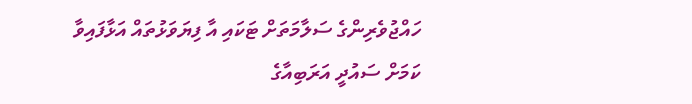ހައްޖުވެރިންގެ ސަލާމަތަށް ޓަކައި އާ ފިޔަވަޅުތައް އަޅާފައިވާ ކަމަށް ސައުދީ އަރަބިއާގެ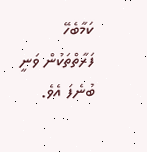ކަމާބެހޭ ފަރާތްތަކުން ވަނީ ބުނެފަ އެވެ.